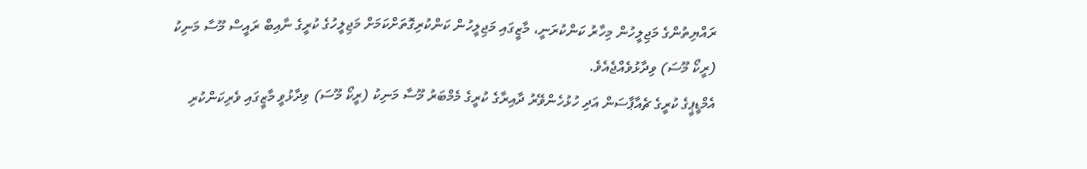ރައްޔިތުންގެ މަޖިލީހުން މިހާރު ކަންކުރަނީ، މާޒީގައި މަޖިލީހުން ކަންކުރިގޮތަށްކަމަށް މަޖިލީހުގެ ކުރީގެ ނާއިބް ރައީސް މޫސާ މަނިކު (ރީކޯ މޫސަ) ވިދާޅުވެއްޖެއެވެ.
އެމްޑީޕީގެ ކުރީގެ ޗެއާޕާސަން އަދި ހުޅުހެންވޭރު ދާއިރާގެ ކުރީގެ މެމްބަރު މޫސާ މަނިކު (ރީކޯ މޫސަ) ވިދާޅުވީ މާޒީގައި ވެރިކަންކުރި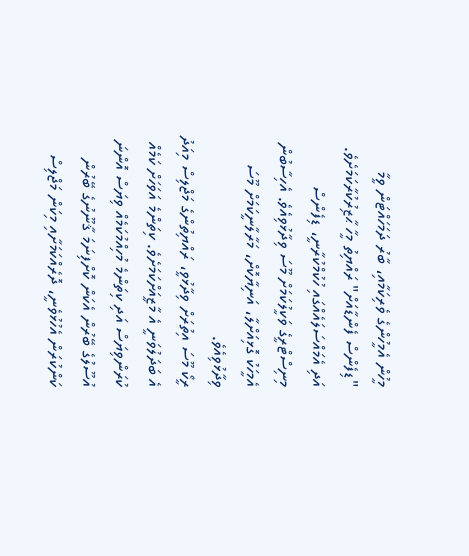މީހުން އެމީހުންގެ ވެރިކަމާއި، ބާރު ދަމަހައްޓަން ވީމާ "ޑިފެންސް ފެންޑާއަށް" ރައްޔިތު މީހާ ޙާޒިރުކުރާކަމަށެވެ. އަދި އެމައްސަލައެއްގައި ހުކުމްކުރާނީ، ޑިފެންސް މިނިސްޓްރީގެ ވަކީލުކަމަށް މޫސަ ވިދާޅުވިއެވެ. އެހިސާބުން އެމީހަކު ގޮޅިއަށްލާ، އަނިޔާކޮށް، މަރާލާނީކަމަށް މޫސަ ވިދާޅުވިއެވެ.
ރީކޯ މޫސަ އިތުރަށް ވިދާޅުވީ، ރައްޔިތުންގެ މަޖްލިސް މިއަދު އެ ބަދަލުވަނީ އެ މާޒީއަށްކަމަށެވެ. ކިތަންމެ އަވަހަށް ކަމެއް ކުރަންވިޔަސް އަދި ކިތަންމެ މުހިއްމުކަމެއް ވިޔަސް އޮންނަ އުސޫލުގެ ބޭރުން އެކަން ކޮށްފިނަމަ ޤާނޫނުގެ ބޭރުން ކަންކުރަން އެހުޅުވެނީ، ދޮރެއްކަމަށާއި މިކަން މަޖްލިސް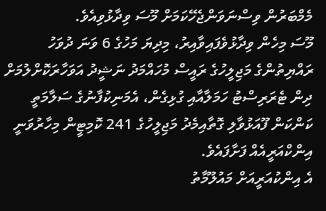މެމްބަރުން ވިސްނަވަންޖެހޭކަމަށް މޫސަ ވިދާޅުވިއެވެ.
މޫސަ މިހެން ވިދާޅުވެފައިވާއިރު، މިދިޔަ މަހުގެ 6 ވަނަ ދުވަހު ރައްޔިތުންގެ މަޖިލީހުގެ ރައީސް މުހައްމަދު ނަޝީދު އަވަހާރަކޮށްލުމަށް ދިން ޓެރަރިސްޓު ހަމަލާއާއި ގުޅިގެން، އެމަނިކުފާނުގެ ސަލާމަތީ ކަންކަން ފޫއަޅުވާލި ގޮތާއިމެދު މަޖިލީހުގެ 241 ކޮމިޓީން މިހާރުވަނީ އިންކްއަރީއެއް ފަށާފައެވެ.
އެ އިންކުއަރީއަށް މައުލޫމާތު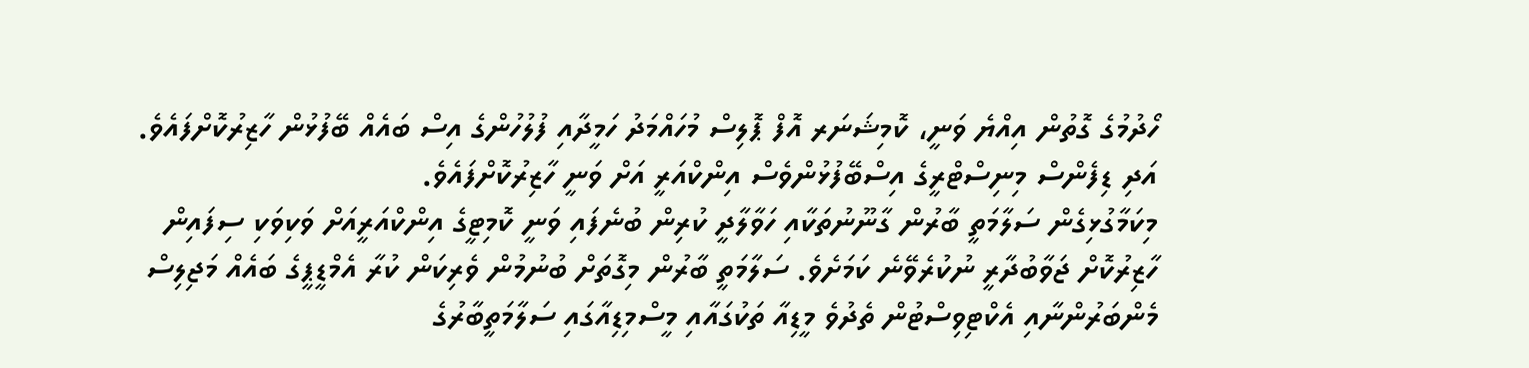ހޯދުމުގެ ގޮތުން އިއްޔެ ވަނީ، ކޮމިޝަނަރ އޮފް ޕޮލިސް މުހައްމަދު ހަމީދާއި ފުލުހުންގެ އިސް ބައެއް ބޭފުޅުން ހާޒިރުކޮށްފައެވެ. އަދި ޑިފެންސް މިނިސްޓްރީގެ އިސްބޭފުޅުންވެސް އިންކްއަރީ އަށް ވަނީ ހާޒިރުކޮށްފައެވެ.
މިކަމާގުޅިގެން ސަލާމަތީ ބާރުން ގާނޫނުތަކާއި ހަވާލާދީ ކުރިން ބުނެފައި ވަނީ ކޮމިޓީގެ އިންކްއަރީއަށް ވަކިވަކި ސިފައިން ހާޒިރުކޮށް ޖަވާބުދާރީ ނުކުރެވޭނެ ކަމަށެވެ. ސަލާމަތީ ބާރުން މިގޮތަށް ބުނުމުން ވެރިކަން ކުރާ އެމްޑީޕީގެ ބައެއް މަޖިލިސް މެންބަރުންނާއި އެކްޓިވިސްޓުން ތެދުވެ މީޑިއާ ތަކުގައާއި މީސްމިޑިއާގައި ސަލާމަތީބާރުގެ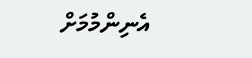އެނިންމުމަށް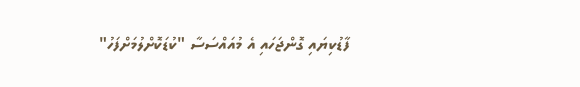ފާޑުކިޔައި ގޮންޖަހައި އެ މުއައްސަސާ "ކުޑަކޮށްލުމަށްފަހު"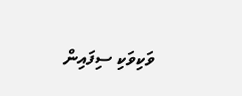ވަކިވަކި ސިފައިން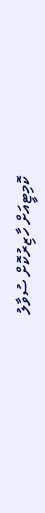ކޮމިޓީއަށް ހާޒިރުކޮށް ސުވާލު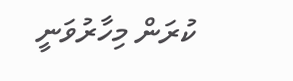ކުރަން މިހާރުވަނީ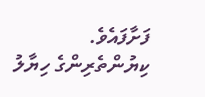ފަށާފައެވެ.
ކިޔުންތެރިންގެ ހިޔާލު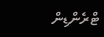ޓްރެންޑިން